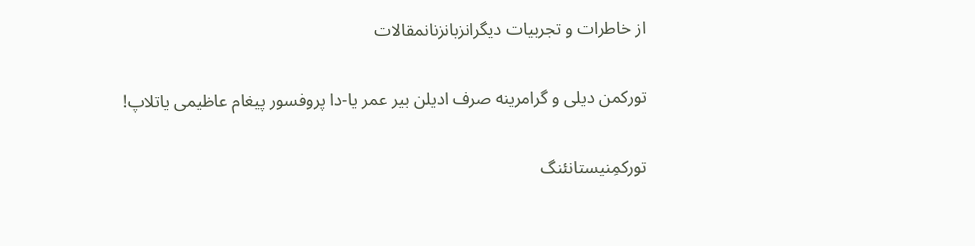از خاطرات و تجربیات دیگرانزبانزنانمقالات

تورکمن دیلی و گرامرینه صرف ادیلن بیر عمر یا-دا پروفسور پیغام عاظیمی یاتلاپ!

تورکمِنیستانئنگ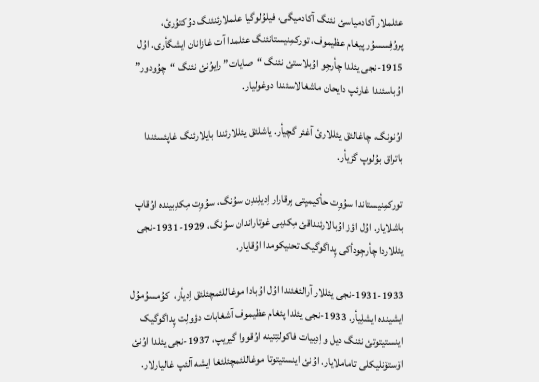عئلملار آکادمیاسئ نئنگ آکادمیگی، فیلوُلوگیا علملارئنئنگ دوُکتوُرئ، پروُفِسسوُر پیغام عظیموف، تورکمِنیستانئنگ عئلمدا آت غازانان ایشگأری. اوُل 1915-نجی یئلدا چأرجِو اوُبلاستئ نئنگ “صایات” رایوُنئ نئنگ “چوُودور” اوُباسئندا غارئپ دایحان ماشغالاسئندا دوغولیار.

اوُنونگ، چاغالئق یئللارئ آغئر گچیأر. یاشلئق یئللارئندا بایلارئنگ غاپئسئندا باتراق بوُلوپ گزیأر.

تورکمِنیستاندا سوُوِت حأکیمیِتی بِرقارار اِدیلِندِن سوُنگ، سوُوِت مِکدِبینده اوُقاپ باشلایار. اوُل اؤز اوُبالارئنداقئ مِکدِبی غوتاراندان سوُنگ، 1929-1931-نجی یئللاردا چأرجِودأکی پِداگوگیک تحنیکومدا اوُقایار.

1931-1933-نجی یئللار آرالئغئندا اوُل اوُبادا موغاللئمچئلئق اِدیأر،  کوُمسوُموُل ایشینده ایشلِیأر. 1933-نجی یئلدا پئغام عظیموف آشغابات دؤولِت پِداگوگیک اینستیتوتئ نئنگ دیل و اِدِبیات فاکولتِتینه اوُقووا گیریپ، 1937-نجی یئلدا اوُنئ اۆستۆنلیکلی تاماملایار. اوُنئ اینستیتوتا موغاللئمچئلئغا ایشه آلئپ غالیارلار.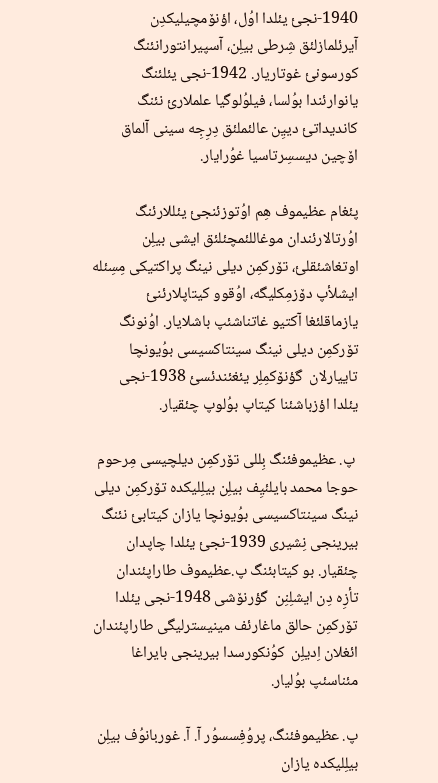1940-نجئ یئلدا اوُل، اؤنۆمچیلیکدِن آیرئلمازلئق شِرطی بیلِن، آسپیرانتورانئنگ کورسونئ غوتاریار. 1942-نجی یئلئنگ یانوارئندا بوُلسا، فیلوُلوگیا علملارئ نئنگ کاندیداتئ دییِن عالئملئق دِرِجِه سینی آلماق اۆچین دیسسِرتاسیا غوُرایار.

پئغام عظیموف هِم اوُتوزئنجئ یئللارئنگ اوُرتالارئندان موغاللئمچئلئق ایشی بیلِن اوتغاشئقلئ، تۆرکمِن دیلی نینگ پراکتیکی مِسِئله ایشلأپ دۆزمِکلیگه، اوُقوو کیتاپلارئنئ یازماقلئغا آکتیو غاتناشئپ باشلایار. اوُنونگ تۆرکمِن دیلی نینگ سینتاکسیسی بوُیونچا تاییارلان  گؤنۆکمِلِر یئغئندئسئ 1938-نجی یئلدا اؤزباشئنا کیتاپ بوُلوپ چئقیار.

 پ. عظیموفئنگ بِللی تۆرکمِن دیلچیسی مِرحوم حوجا محمد بایلئیِف بیلِن بیلِلیکده تۆرکمِن دیلی نینگ سینتاکسیسی بوُیونچا یازان کیتابئ نئنگ بیرینجی نِشیری 1939-نجئ یئلدا چاپدان چئقیار. بو کیتابئنگ پ.عظیموف طاراپئندان تأزِه دِن ایشلِنِن  گؤرنۆشی 1948-نجی یئلدا تۆرکمِن حالق ماغارئف مینیسترلیگی طاراپئندان ائغلان اِدیلِن  کوُنکورسدا بیرینجی بایراغا مئناسئپ بوُلیار.

پ. عظیموفئنگ، پروُفِسسوُر آ. آ. غوربانوُف بیلِن بیلِلیکده یازان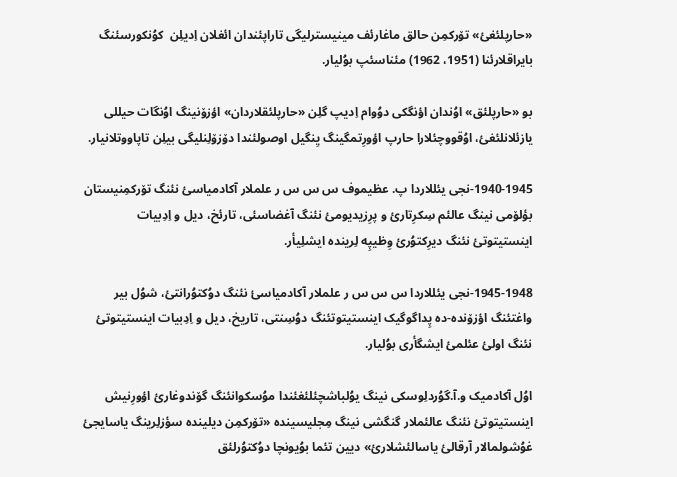«حارپلئغئ» تۆرکمِن حالق ماغارئف مینیسترلیگی تاراپئندان ائغلان اِدیلِن  کوُنکورسئنگ بایراقلارئنا (1951، 1962) مئناسئپ بوُلیار.

بو «حارپلئق» اوُندان اؤنگکی دوُوام اِدیپ گلِن «حارپلئقلاردان» اؤزۆنینگ اوُنگات حیللی یازئلانلئغئ، اوُقووچئلارا حارپ اؤورِتمگینگ یِنگیل اوصولئندا دۆزۆلِنلیگی بیلِن تاپاووتلانیار.

1940-1945-نجی یئللاردا پ. عظیموف س س س ر علملار آکادمیاسئ نئنگ تۆرکمِنیستان بؤلۆمی نینگ عالئم سِکرِتارئ و پرِزیدیومئ نئنگ آغضاسئی، تارئخ، دیل و اِدِبیات اینستیتوتئ نئنگ دیرِکتوُرئ وِظیپِه لِرینده ایشلِیأر.

1945-1948-نجی یئللاردا س س س ر علملار آکادمیاسئ نئنگ دوُکتوُرانتئ، شوُل بیر واغتئنگ اؤزۆنده-ده پِداگوگیک اینستیتوتئنگ دوُسِنتی، تاریخ، دیل و اِدِبیات اینستیتوتئ نئنگ اولئ عئلمئ ایشگأری بوُلیار.

اوُل آکادمیک و.آ.گوُردلِوسکی نینگ یوُلباشچئلئغئندا موُسکوانئنگ گۆندوغارئ اؤورِنیش اینستیتوتئ نئنگ عالئملار گنگشی نینگ مِجلیسینده «تۆرکمِن دیلینده سؤزلِرینگ یاسایجئ غوُشولمالار آرقالئ یاسالئشلارئ» دیین تئما بوُیونچا دوُکتوُرلئق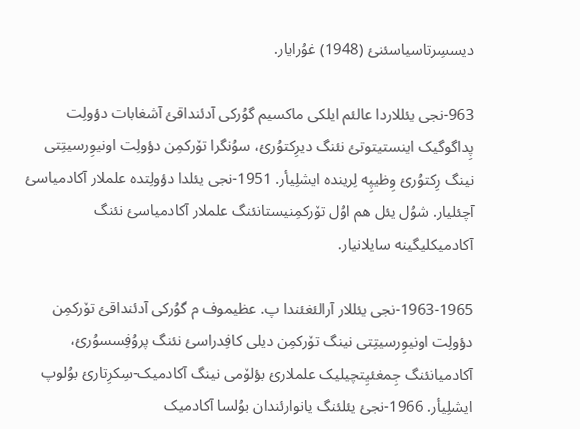دیسسِرتاسیاسئنئ (1948) غوُرایار.

963-نجی یئللاردا عالئم ایلکی ماکسیم گوُرکی آدئنداقئ آشغابات دؤولِت پِداگوگیک اینستیتوتئ نئنگ دیرِکتوُرئ، سوُنگرا تۆرکمِن دؤولِت اونیوِرسیتِتی نینگ رِکتوُرئ وِظیپِه لِرینده ایشلِیأر. 1951-نجی یئلدا دؤولِتده علملار آکادمیاسئ آچئلیار. شوُل یئل هم اوُل تۆرکمِنیستانئنگ علملار آکادمیاسئ نئنگ آکادمیکلیگینه سایلانیار.

1963-1965-نجی یئللار آرالئغئندا پ. عظیموف م گوُرکی آدئنداقئ تۆرکمِن دؤولِت اونیوِرسیتِتی نینگ تۆرکمِن دیلی کافِدراسئ نئنگ پروُفِسسوُرئ، آکادمیانئنگ جِمغئیِتچیلیک علملارئ بؤلۆمی نینگ آکادمیک-سِکرِتارئ بوُلوپ ایشلِیأر. 1966-نجئ یئلئنگ یانوارئندان بوُلسا آکادمیک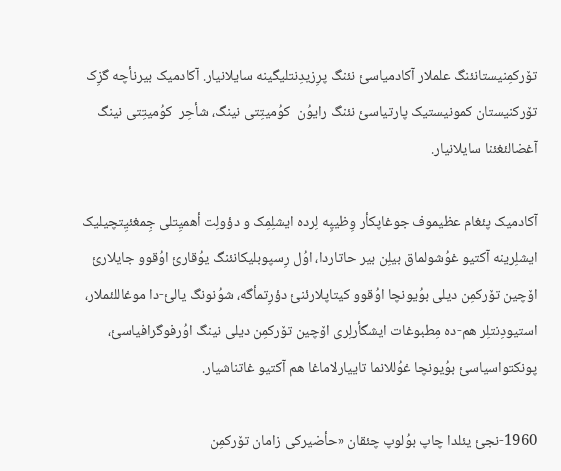تۆرکمِنیستانئنگ علملار آکادمیاسئ نئنگ پرِزیدِنتلیگینه سایلانیار. آکادمیک بیرنأچه گزِک تۆرکنیستان کمونیستیک پارتیاسئ نئنگ رایوُن  کوُمیتِتی نینگ، شأحِر  کوُمیتِتی نینگ آغضالئغئنا سایلانیار.

آکادمیک پئغام عظیموف جوغاپکأر وِظیپِه لِرده ایشلِمِک و دؤولِت أهمیِتلی جِمغئیِتچیلیک ایشلِرینه آکتیو غوُشولماق بیلِن بیر حاتاردا، اوُل رِسپوبلیکانئنگ یوُقارئ اوُقوو جایلارئ اۆچین تۆرکمِن دیلی بوُیونچا اوُقوو کیتاپلارئنئ دؤرِتمأگه، شوُنونگ یالئ-دا موغاللئملار، استیودِنتلِر هم-ده مِطبوغات ایشگأرلِری اۆچین تۆرکمِن دیلی نینگ اوُرفوگرافیاسئ، پونکتواسیاسئ بوُیونچا غوُللانما تاییارلاماغا هم آکتیو غاتناشیار.

1960-نجئ یئلدا چاپ بوُلوپ چئقان «حأضیرکی زامان تۆرکمِن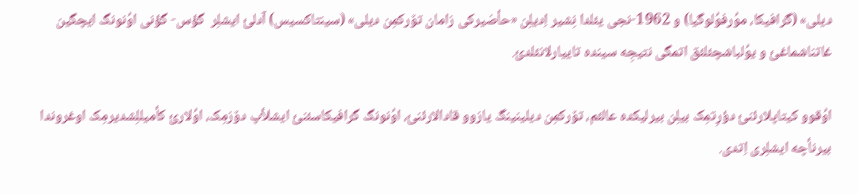دیلی» (گرافیکا، موُرفوُلوگیا) و 1962-نجی یئلدا نِشیر اِدیلِن «حأضیرکی زامان تۆرکمِن دیلی» (سینتاکسیس) آدلئ ایشلِر  گؤس- گؤنی اوُنونگ ایچگین غاتناشماغئ و یوُلباشچئلئق اتمگی نتیجِه سینده تاییارلانئلدئ.

اوُقوو کیتاپلارئنئ دؤرِتمِک بیلِن بیرلیکده عالئم، تۆرکمِن دیلینینگ یازوو قادالارئنئ، اوُنونگ گرافیکاسئنئ ایشلأپ دۆزمِک، اوُلارئ کأمیللِشدیرمِک اوغروندا بیرنأچه ایشلِری اِتدی.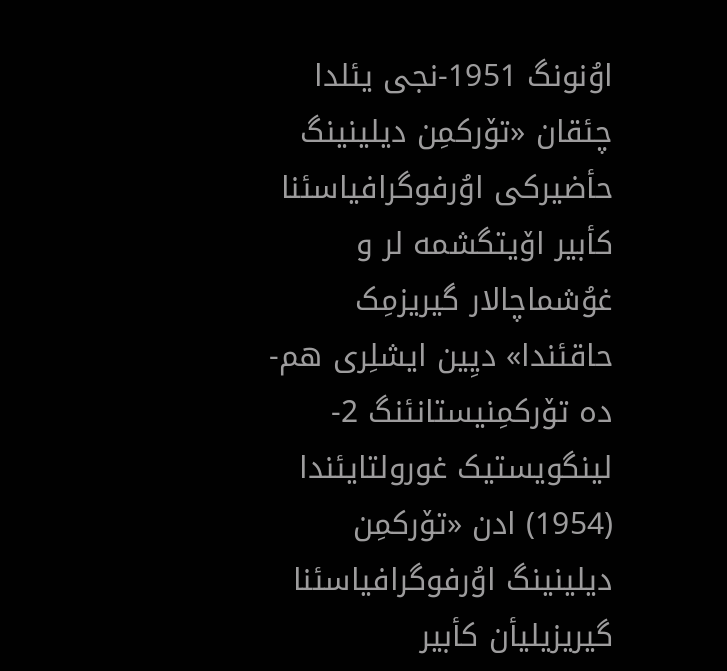اوُنونگ 1951-نجی یئلدا چئقان «تۆرکمِن دیلینینگ حأضیرکی اوُرفوگرافیاسئنا کأبیر اۆیتگشمه لر و غوُشماچالار گیریزمِک حاقئندا» دیِین ایشلِری هم-ده تۆرکمِنیستانئنگ 2- لینگویستیک غورولتایئندا (1954) ادن «تۆرکمِن دیلینینگ اوُرفوگرافیاسئنا گیریزیلیأن کأبیر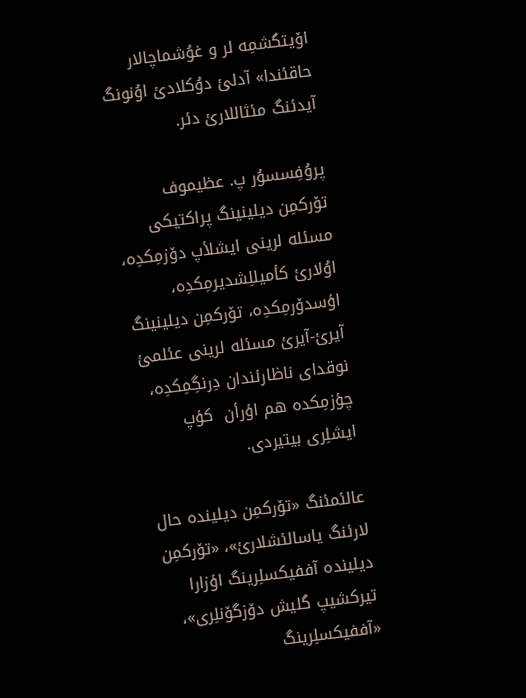اۆیتگشمِه لر و غوُشماچالار حاقئندا» آدلئ دوُکلادئ اوُنونگ آیدئنگ مئثاللارئ دئر.

پروُفِسسوُر پ. عظیموف تۆرکمِن دیلینینگ پراکتیکی مسئله لرینی ایشلأپ دۆزمِکدِه، اوُلارئ کأمیللِشدیرمِکدِه، اؤسدۆرمِکدِه، تۆرکمِن دیلینینگ آیرئ-آیرئ مسئله لرینی عئلمئ نوقدای ناظارئندان دِرنگِمِکدِه، چؤزمِکده هم اؤرأن  کؤپ ایشلِری بیتیردی.

عالئمئنگ «تۆرکمِن دیلینده حال لارئنگ یاسالئشلارئ»، «تۆرکمِن دیلینده آففیکسلِرینگ اؤزارا تیرکشیپ گلیش دۆزگۆنلِری»، «آففیکسلِرینگ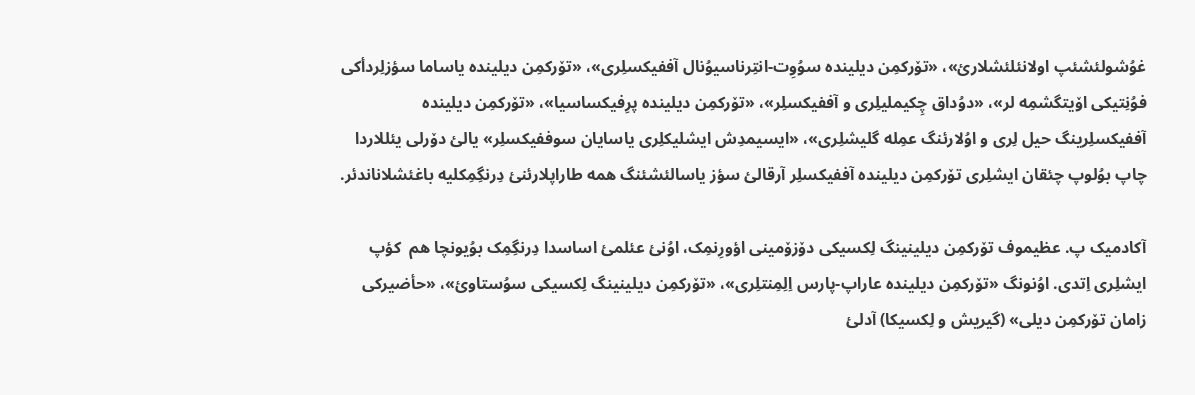غوُشولئشئپ اولانئلئشلارئ»، «تۆرکمِن دیلینده سوُوِت-انتِرناسیوُنال آففیکسلِری»، «تۆرکمِن دیلینده یاساما سؤزلِردأکی فوُنِتیکی اۆیتگشمِه لر»، «دوُداق چِکیملیلِری و آففیکسلِر»، «تۆرکمِن دیلینده پرِفیکساسیا»، «تۆرکمِن دیلینده آففیکسلِرینگ حیل لِری و اوُلارئنگ عمِله گلیشلِری»، «ایسیمدِش ایشلیکلِری یاسایان سوففیکسلِر» یالئ دۆرلی یئللاردا چاپ بوُلوپ چئقان ایشلِری تۆرکمِن دیلینده آففیکسلِر آرقالئ سؤز یاسالئشئنگ همه طاراپلارئنئ دِرنگِمِکلیه باغئشلاناندئر.

آکادمیک پ. عظیموف تۆرکمِن دیلینینگ لِکسیکی دۆزۆمینی اؤورِنمِک، اوُنئ عئلمئ اساسدا دِرنگِمِک بوُیونچا هم  کؤپ ایشلِری اِتدی. اوُنونگ «تۆرکمِن دیلینده عاراپ-پارس اِلِمِنتلِری»، «تۆرکمِن دیلینینگ لِکسیکی سوُستاوئ»، «حأضیرکی زامان تۆرکمِن دیلی» (گیریش و لِکسیکا) آدلئ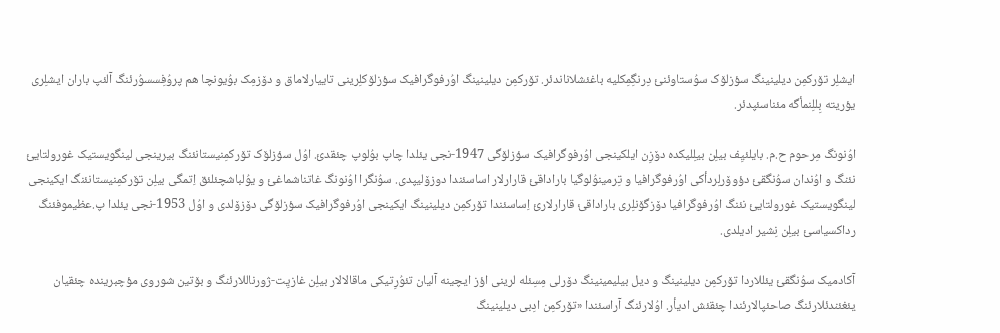ایشلِر تۆرکمِن دیلینینگ سؤزلۆک سوُستاوئنئ دِرنگِمِکلیه باغئشلاناندئر. تۆرکمِن دیلینینگ اوُرفوگرافیک سؤزلۆکلِرینی تاییارلاماق و دۆزمِک بوُیونچا هم پروُفِسسوُرئنگ آلئپ باران ایشلِری یؤریته بِللِنمأگه مئناسئپدئر.

اوُنونگ مِرحوم ح.م. بایلئیِف بیلِن بیلِلیکده دۆزِن ایلکینجی اوُرفوگرافیک سؤزلۆگی 1947-نجی یئلدا چاپ بوُلوپ چئقدئ. اوُل سؤزلۆک تۆرکمِنیستانئنگ بیرینجی لینگویستیک غورولتایئ نئنگ و اوُندان سوُنگقئ دؤوۆرلِردأکی اوُرفوگرافیا و تِرمینوُلوگیا باراداقئ قارارلار اساسئندا دوزۆلیپدی. سوُنگرا اوُنونگ غاتناشماغئ و یوُلباشچئلئق اِتمگی بیلِن تۆرکمِنیستانئنگ ایکینجی لینگویستیک غورولتایئ نئنگ اوُرفوگرافیا دۆزگۆنلِری باراداقئ قارارلارئ اِساسئندا تۆرکمِن دیلینینگ ایکینجی اوُرفوگرافیک سؤزلۆگی دۆزۆلدی و اوُل 1953-نجی یئلدا پ.عظیموفئنگ رداکسیاسئ بیلِن نِشیر ادیلدی.

آکادمیک سوُنگقئ یئللاردا تۆرکمِن دیلینینگ و دیل بیلیمینینگ دۆرلی مِسِئله لرینی اؤز ایچینه آلیان تئوُرِتیکی ماقالالار بیلِن غازیِت-ژورناللارئنگ و بۆتین شوروی مؤچبرینده چئقیان یئغئندئلارئنگ صاحئپالارئندا چئقئش ادیأر. اوُلارئنگ آراسئندا «تۆرکمِن ادِبی دیلینینگ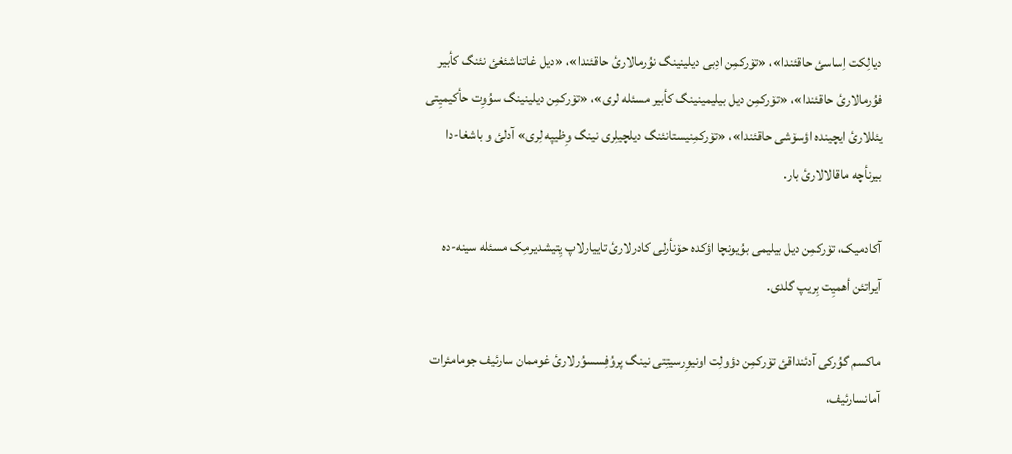دیالِکت اِساسئ حاقئندا»، «تۆرکمِن ادِبی دیلینینگ نوُرمالارئ حاقئندا»، «دیل غاتناشئغئ نئنگ کأبیر فوُرمالارئ حاقئندا»، «تۆرکمِن دیل بیلیمینینگ کأبیر مسئله لری»، «تۆرکمِن دیلینینگ سوُوِت حأکیمیِتی یئللارئ ایچینده اؤسۆشی حاقئندا»، «تۆرکمِنیستانئنگ دیلچیلِری نینگ وِظیپه لِری» آدلئ و باشغا-دا بیرنأچه ماقالالارئ بار.

آکادمیک، تۆرکمِن دیل بیلیمی بوُیونچا اؤکده حۆنأرلی کادرلارئ تاییارلاپ یِتیشدیرمِک مسئله سینه-ده آیراتئن أهمیِت بِریپ گلدی.

ماکسم گوُرکی آدئنداقئ تۆرکمِن دؤولِت اونیوِرسیتِتی نینگ پروُفِسسوُرلارئ غوممان سارئیف جومامئرات آمانسارئیف،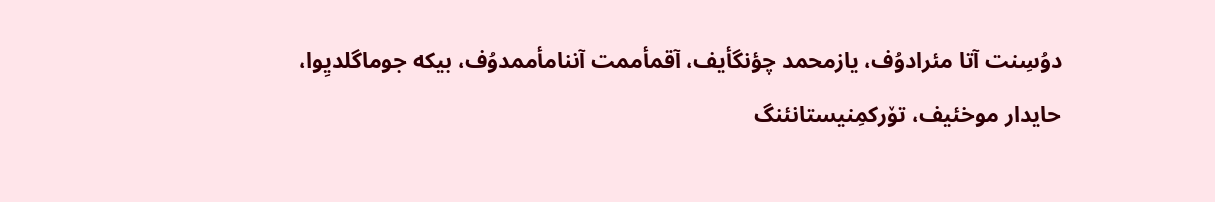دوُسِنت آتا مئرادوُف، یازمحمد چؤنگأیف، آقمأممت آننامأممدوُف، بیکه جوماگلدیِوا، حایدار موخئیف، تۆرکمِنیستانئنگ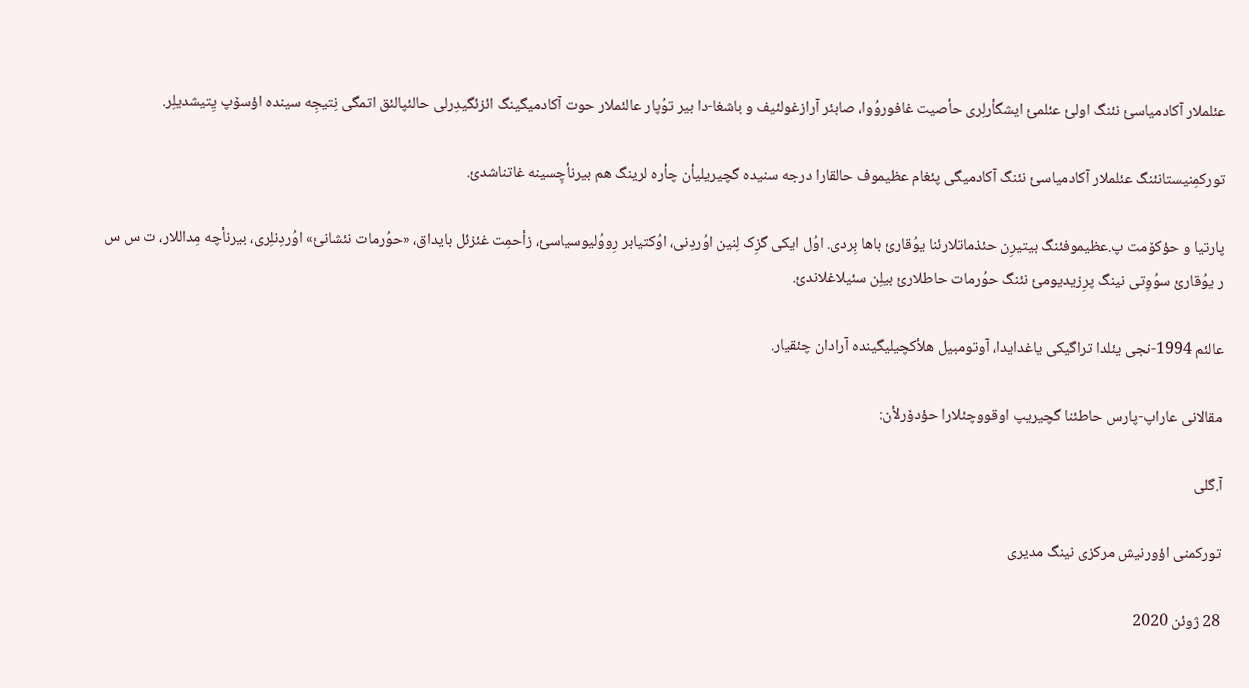عئلملار آکادمیاسئ نئنگ اولئ عئلمئ ایشگأرلِری حأصیت غافوروُوا، صابئر آرازغولئیف و باشغا-دا بیر توُپار عالئملار حوت آکادمیگینگ ائزئگیدِرلی حالئپالئق اتمگی نِتیجِه سینده اؤسۆپ یِتیشدیلِر.

تورکمِنیستانئنگ عئلملار آکادمیاسئ نئنگ آکادمیگی پئغام عظیموف حالقارا درجه سنیده گچیریلیأن چأره لرینگ هم بیرنأچِسینه غاتناشدئ.

پارتیا و حؤکۆمت پ.عظیموفئنگ بیتیرِن حئذماتلارئنا یوُقارئ باها بِردی. اوُل ایکی گزِک لِنین اوُردِنی، اوُکتیابر رِووُلیوسیاسئ، زأحمِت غئزئل بایداق، «حوُرمات نئشانئ» اوُردِنلِری، بیرنأچه مِداللار، ت س س ر یوُقارئ سوُوِتی نینگ پرِزیدیومئ نئنگ حوُرمات حاطلارئ بیلِن سئیلاغلاندئ.

عالئم 1994-نجی یئلدا تراگیکی یاغدایدا، آوتومبیل هلأکچیلیگینده آرادان چئقیار.

مقالانی عاراپ-پارس حاطئنا گچیریپ اوقووچئلارا حؤدۆرلأن:

آ.گلی

تورکمنی اؤورنیش مرکزی نینگ مدیری

28 ژوئن 2020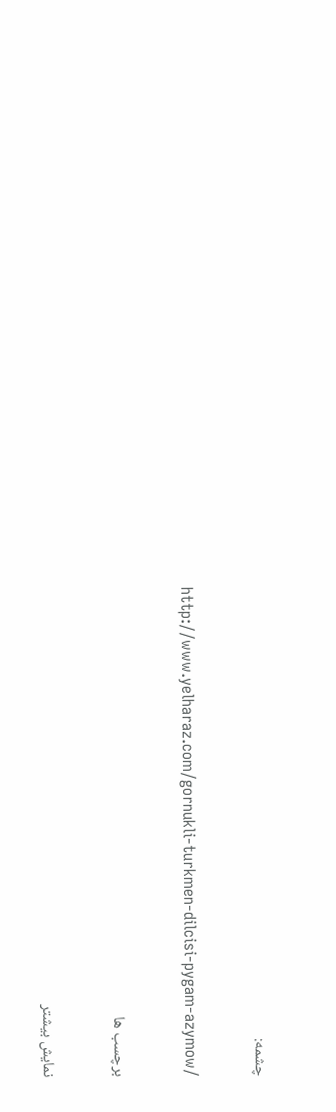چشمه:

http://www.yelharaz.com/gornukli-turkmen-dilcisi-pygam-azymow/

برچسب ها

نمایش بیشتر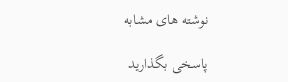نوشته های مشابه

پاسخی بگذارید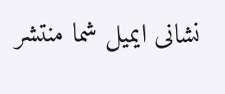نشانی ایمیل شما منتشر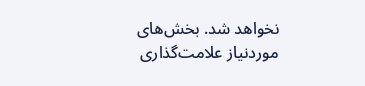نخواهد شد. بخش‌های موردنیاز علامت‌گذاری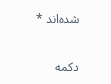شده‌اند *

دکمه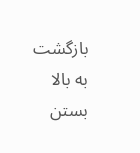بازگشت به بالا
بستن